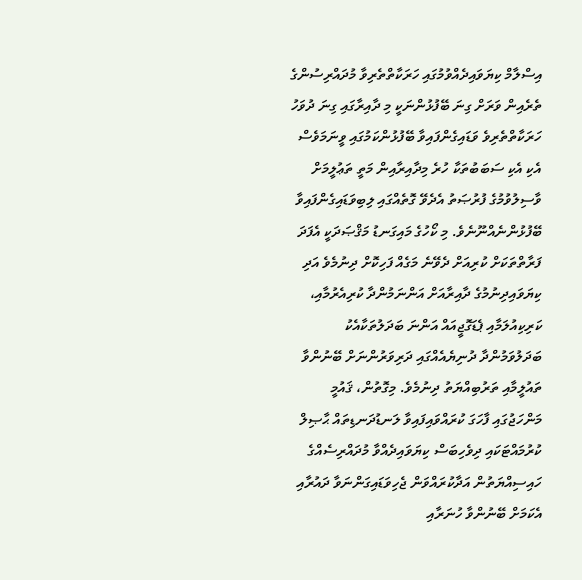އިސްލާމް ކިޔަވައިދެއްވުމުގައި ހަރަކާތްތެރިވާ މުދައްރިސުންގެ ތެރެއިން ވަރަށް ގިނަ ބޭފުޅުންނަކީ މި ދާއިރާގައި ގިނަ ދުވަހު ހަރަކާތްތެރިވެ ވަޑައިގެންފައިވާ ބޭފުޅުންކަމުގައި ވީނަމަވެސް އެކި އެކި ސަބަބުތަކާ ހުރެ މިދާއިރާއިން މަތީ ތަޢުލީމަށް ވާސިލުވުމުގެ ފުރުޞަތު އެދެވޭ ގޮތެއްގައި ލިބިވަޑައިގެންފައިވާ ބޭފުޅުންނެއްނޫނެވެ. މި ކޯހުގެ މައިގަނޑު މަޤްޞަދަކީ އެފަދަ ފަރާތްތަކަށް ކުރިއަށް ދެވޭނެ މަގެއް ފަހިކޮށް ދިނުމެވެ އަދި ކިޔަވައިދިނުމުގެ ދާއިރާއަށް އަންނަމުންދާ ކުރިއެރުމާއި، ކަރިކިއުލަމާއި ޕެޑަގޮޖީއައް އަންނަ ބަދަލުތަކާއެކު ބަދަލުވަމުންދާ ދުނިޔެއެއްގައި ދަރިވަރުންނަށް ބޭނުންވާ ތައުލީމާއި ތަރުބިއްޔަތު ދިނުމެވެ. މިގޮތުން، ޤައުމީ މަންހަޖުގައި ފާހަގަ ކުރައްވައިފައިވާ ލަނޑުދަނޑިތައް ޙާޞިލް ކުރުމައްޓަކައި ދިވެހިބަސް ކިޔަވައިދެއްވާ މުދައްރިސެއްގެ ހައިސިއްޔަތުން އަދާކުރައްވަން ޖެހިވަޑައިގަންނަވާ ދައުރާއި އެކަމަށް ބޭނުންވާ ހުނަރާއި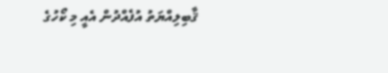ޤާބިލިއްޔަތު އުފެއްދުން އެއީ މި ކޯހުގެ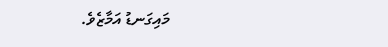މައިގަނޑު އަމާޒެވެ.